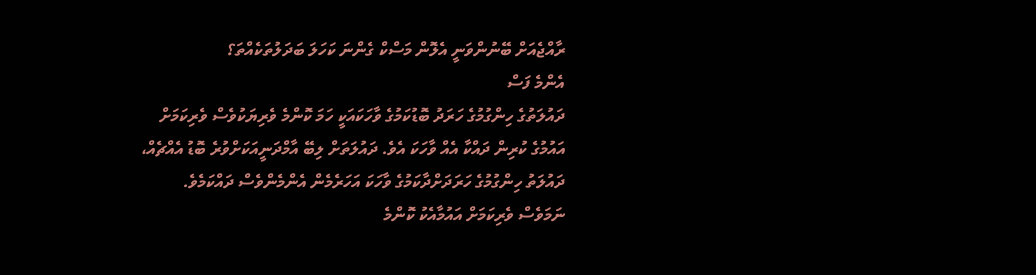ރާއްޖެއަށް ބޭނުންވަނީ އެލޮން މަސްކް ގެންނަ ކަހަލަ ބަދަލުތަކެއްތަ؟
އެންމެ ފަސް
ދައުލަތުގެ ހިންގުމުގެ ހަރަދު ބޮޑުކަމުގެ ވާހަކައަކީ ހަމަ ކޮންމެ ވެރިޔަކުވެސް ވެރިކަމަށް އައުމުގެ ކުރިން ދައްކާ އެއް ވާހަކަ އެވެ. ދައުލަތަށް ލިބޭ އާމްދަނީއަކަށްވުރެ ބޮޑު އެއްޗެއް، ދައުލަތު ހިންގުމުގެ ހަރަދަށްދާކަމުގެ ވާހަކަ އަހަރެމެން އެންމެންވެސް ދައްކަމެވެ. ނަމަވެސް ވެރިކަމަށް އައުމާއެކު ކޮންމެ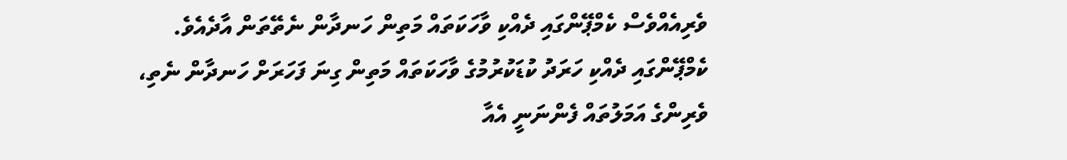ވެރިއެއްވެސް ކެމްޕޭންގައި ދެއްކި ވާހަކަތައް މަތިން ހަނދާން ނެތޭތަން އާދެއެވެ.
ކެމްޕޭންގައި ދެއްކި ހަރަދު ކުޑަކުރުމުގެ ވާހަކަތައް މަތިން ގިނަ ފަހަރަށް ހަނދާން ނެތި، ވެރިންގެ އަމަލުތައް ފެންނަނީ އެއާ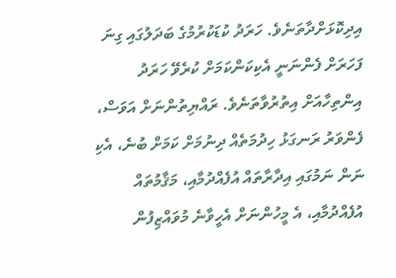އިދިކޮޅަށްދާތަނެވެ. ހަރަދު ކުޑަކުރުމުގެ ބަދަލުގައި ގިނަ ފަހަރަށް ފެންނަނީ އެކިކަންކަމަށް ކުރެވޭ ހަރަދު އިންތިހާއަށް އިތުރުވާތަނެވެ. ރައްޔިތުންނަށް އަވަސް، ފެންވަރު ރަނގަޅު ހިދުމަތެއް ދިނުމަށް ކަމަށް ބުނެ، އެކި ނަން ނަމުގައި އިދާރާތައް އުފެއްދުމާއި، މަޤާމުތައް އުފެއްދުމާއި، އެ މީހުންނަށް އެހީވާނެ މުވައްޒިފުން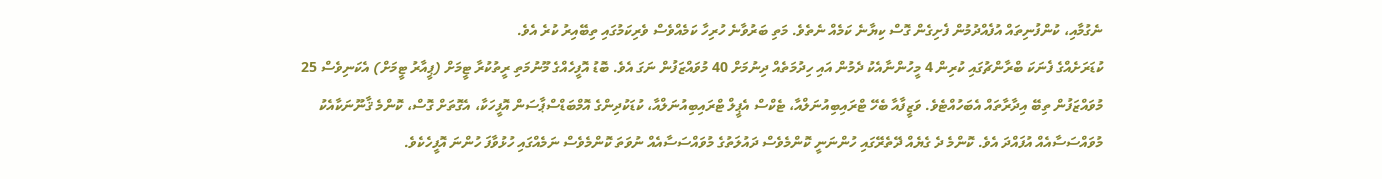ނެގުމާއި، ކުންފުނިތައް އުފެއްދުމުން ފެށިގެން ގޮސް ކިޔާނެ ކަމެއް ނެތެވެ. މަތި ބަރުވާނެ ހުރިހާ ކަމެއްވެސް ވެރިކަމުގައި ތިބޭއިރު ކުރެ އެވެ.
ކުޑަރަށެއްގެ ފެނަކަ ބްރާންޗުގައި ކުރިން 4 މީހުންނާއެކު ދެމުން އައި ހިދުމަތެއް ދިނުމަށް 40 މުވައްޒަފުން ނަގަ އެވެ. ބޮޑު އޮފީހެއްގެ މޫނުމަތި ރީތުކުރާ ޓީމަށް (ޕީއާރު ޓީމަށް) އެކަނިވެސް 25 މުވައްޒަފުން ތިބޭ އިދާރާތައް އެބަހުއްޓެވެ. ވަޒީފާއާ ބެހޭ ޓްރައިބިއުނަލްއާ، ޓެކްސް އެޕީލް ޓްރައިބިއުނަލްއާ، ކުޑަކުދިންގެ އޮމްބަޑްސްޕާސަން އޮފީހަކާ، އެގޮތަށް ގޮސް، ކޮންމެ ޤާނޫނަކާއެކު މުވައްސަސާއެއް އުފައްދަ އެވެ. ކޮންމެ ދެ ގެޔެއް ދޭތެރޭގައި ހުންނަނީ ކޮންމެވެސް ދައުލަތުގެ މުވައްސަސާއެއް ނުވަތަ ކޮންމެވެސް ނަމެއްގައި ހުޅުވާފަ ހުންނަ އޮފީހެކެވެ.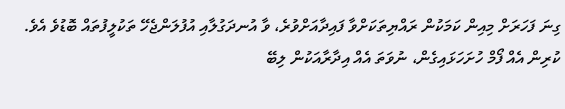ގިނަ ފަހަރަށް މިއިން ކަމަކުން ރައްޔިތަކަށްވާ ފައިދާއަށްވުރެ، ވާ އުނދަގުލާއި އުފުލަންޖެހޭ ތަކުލީފުތައް ބޮޑުވެ އެވެ. ކުރިން އެއް ފޯމް ހުށަހަޅައިގެން، ނުވަތަ އެއް އިދާރާއަކުން ލިބޭ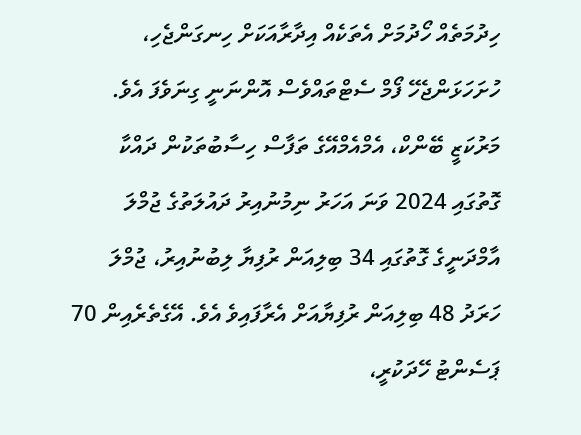ހިދުމަތެއް ހޯދުމަށް އެތަކެއް އިދާރާއަކަށް ހިނގަންޖެހި، ހުށަހަޅަންޖެހޭ ފޯމް ސެޓްތައްވެސް އޮންނަނީ ގިނަވެފަ އެވެ.
މަރުކަޒީ ބޭންކް، އެމްއެމްއޭގެ ތަފާސް ހިސާބުތަކުން ދައްކާ ގޮތުގައި 2024 ވަނަ އަހަރު ނިމުނުއިރު ދައުލަތުގެ ޖުމްލަ އާމްދަނީގެ ގޮތުގައި 34 ބިލިއަން ރުފިޔާ ލިބުނުއިރު، ޖުމްލަ ހަރަދު 48 ބިލިއަން ރުފިޔާއަށް އެރާފައިވެ އެވެ. އޭގެތެރެއިން 70 ޕަސެންޓު ހޭދަކުރީ،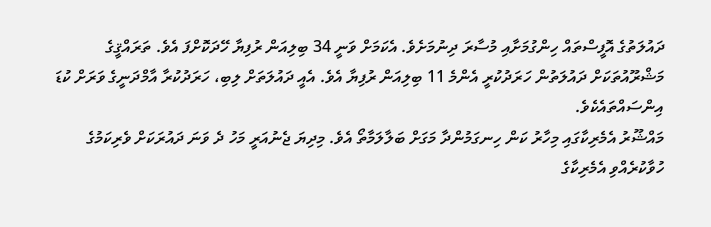ދައުލަތުގެ އޮފީސްތައް ހިންގުމަށާއި މުސާރަ ދިނުމަށެވެ. އެކަމަށް ވަނީ 34 ބިލިއަން ރުފިޔާ ހޭދަކޮށްފަ އެވެ. ތަރައްޤީގެ މަޝްރޫއުތަކަށް ދައުލަތުން ހަރަދުކުރީ އެންމެ 11 ބިލިއަން ރުފިޔާ އެވެ. އެއީ ދައުލަތަށް ލިބި، ހަރަދުކުރާ އާމްދަނީގެ ވަރަށް ކުޑަ އިންސައްތައެކެވެ.
މައްޝޫރު އެމެރިކާގައި މިހާރު ކަން ހިނގަމުންދާ މަގަށް ބަލާލަމާތޯ އެވެ. މިދިޔަ ޖެނުއަރީ މަހު ދެ ވަނަ ދައުރަކަށް ވެރިކަމުގެ ހުވާކުރެއްވި އެމެރިކާގެ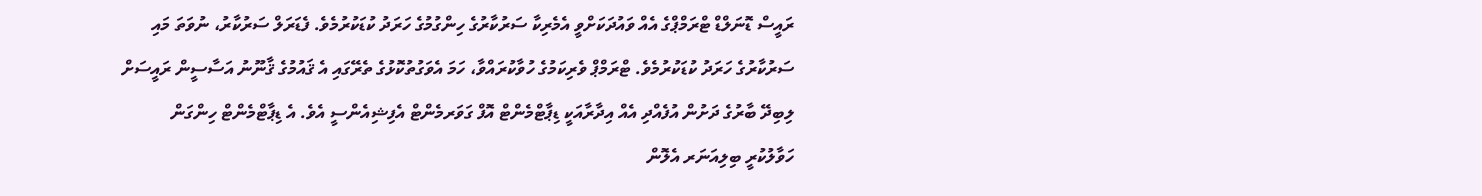ރައީސް ޑޮނަލްޑް ޓްރަމްޕްގެ އެއް ވައުދަކަށްވީ އެމެރިކާ ސަރުކާރުގެ ހިންގުމުގެ ހަރަދު ކުޑަކުރުމެވެ. ފެޑަރަލް ސަރުކާރު، ނުވަތަ މައި ސަރުކާރުގެ ހަރަދު ކުޑަކުރުމެވެ. ޓްރަމްޕް ވެރިކަމުގެ ހުވާކުރައްވާ، ހަމަ އެވަގުތުކޮޅުގެ ތެރޭގައި އެ ޤައުމުގެ ޤާނޫނު އަސާސީން ރައީސަށް ލިބިދޭ ބާރުގެ ދަށުން އުފެއްދި އެއް އިދާރާއަކީ ޑިޕާޓްމެންޓް އޮފް ގަވަރމެންޓް އެފިޝިއެންސީ އެވެ. އެ ޑިޕާޓްމެންޓް ހިންގަން ހަވާލުކުރީ ބިލިއަނަރ އެލޮން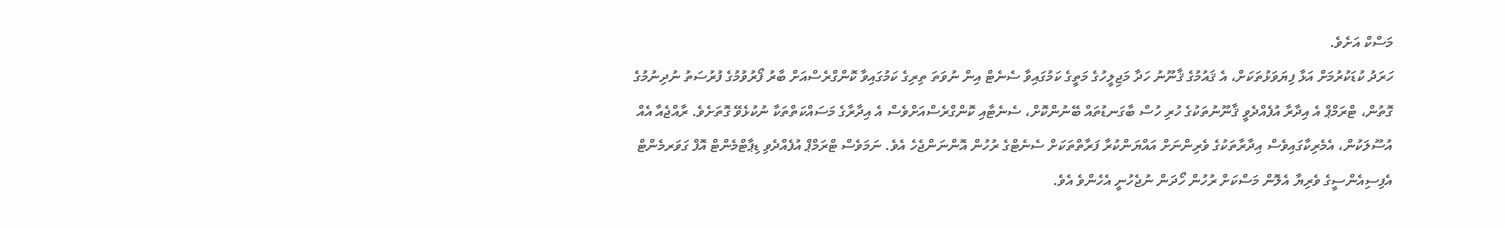މަސްކް އަށެވެ.
ހަރަދު ކުޑަކުރުމަށް އަޅާ ފިޔަވަޅުތަކަށް، އެ ޤައުމުގެ ޤާނޫނު ހަދާ މަޖިލީހުގެ މަތީގެ ކަމުގައިވާ ސެނެޓް އިން ނުވަތަ ތިރިގެ ކަމުގައިވާ ކޮންގްރެސްއަށް ބާރު ފޯރުވުމުގެ ފުރުސަތު ނުދިނުމުގެ ގޮތުން، ޓްރަމްޕް އެ އިދާރާ އުފެއްދެވީ ޤާނޫނުތަކުގެ ހުރި ހުސް ބާގަނޑުތައް ބޭނުންކޮށް، ސެނެޓާއި ކޮންގްރެސްއަށްވެސް އެ އިދާރާގެ މަސައްކަތްތަކާ ނުކުޅެވޭ ގޮތަށެވެ. ރާއްޖެއާ އެއް އުސޫލަކުން، އެމެރިކާގައިވެސް އިދާރާތަކުގެ ވެރިންނަށް އައްޔަންކުރާ ފަރާތްތަކަށް ސެނެޓްގެ ރުހުން އޮންނަންޖެހެ އެވެ. ނަމަވެސް ޓްރަމްޕް އުފެއްދެވި ޑިޕާޓްމެންޓް އޮފް ގަވަރމެންޓް އެފިސިއެންސީގެ ވެރިޔާ އެލޮން މަސްކަށް ރުހުން ހޯދަން ނުޖެހުނީ އެހެންވެ އެވެ.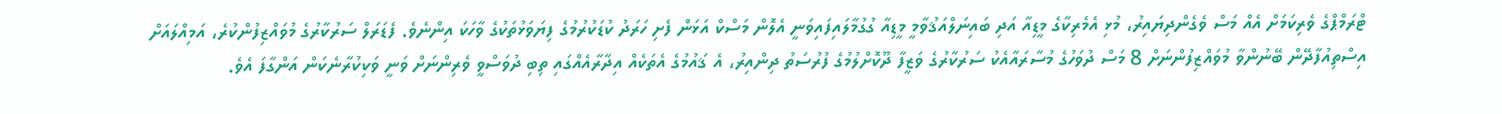ޓްރަމްޕްގެ ވެރިކަމަށް އެއް މަސް ވެގެންދިޔައިރު، މުޅި އެމެރިކާގެ މީޑިއާ އަދި ބައިނަލްއަޤުވާމީ މީޑިއާ ގުގުމާލައިފައިވަނީ އެލޮން މަސްކް އަޅަން ފެށި ހަރަދު ކުޑަކުރުމުގެ ފިޔަވަޅުތަކުގެ ވާހަކަ އިންނެވެ. ފެޑަރަލް ސަރުކާރުގެ މުވައްޒިފުންކުރެ، އަމިއްލައަށް އިސްތިއުފާދޭން ބޭނުންވާ މުވައްޒިފުންނަށް 8 މަސް ދުވަހުގެ މުސާރައާއެކު ސަރުކާރުގެ ވަޒީފާ ދޫކޮށްލުމުގެ ފުރުސަތު ދިންއިރު، އެ ޤައުމުގެ އެތަކެއް އިދާރާއެއްގައި ތިބި ދުވަސްވީ ވެރިންނަށް ވަނީ ވަކިކުރާނެކަން އަންގާފަ އެވެ.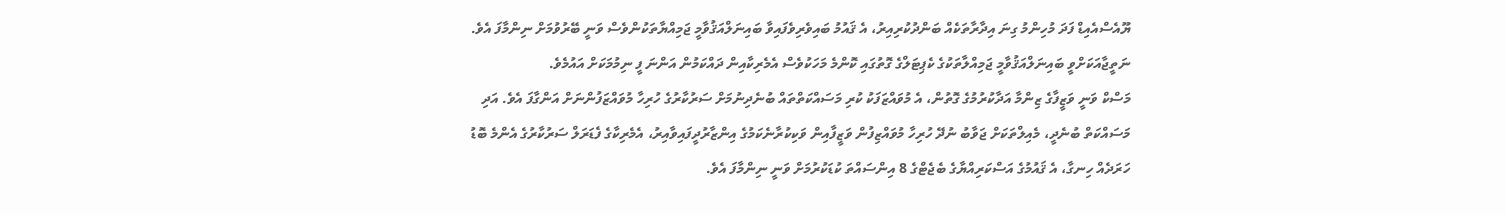ޔޫއެސްއެއިޑް ފަދަ މުހިންމު ގިނަ އިދާރާތަކެއް ބަންދުކުރިއިރު، އެ ޤައުމު ބައިވެރިވެފައިވާ ބައިނަލްއަޤުވާމީ ޖަމިއްޔާތަކުންވެސް ވަނީ ބޭރުވުމަށް ނިންމާފަ އެވެ. ނަތީޖާއަކަށްވީ ބައިނަލްއަޤުވާމީ ޖަމިއްލާތަކުގެ ކެޕިޓަލްގެ ގޮތުގައި ކޮންމެ މަހަކުވެސް އެމެރިކާއިން ދައްކަމުން އަންނަ ފީ ނިމުމަކަށް އައުމެވެ.
މަސްކް ވަނީ ވަޒީފާގެ ޒިންމާ އަދާކުރުމުގެ ގޮތުން، އެ މުވައްޒަފަކު ކުރި މަސައްކަތްތައް ބުނެދިނުމަށް ސަރުކާރުގެ ހުރިހާ މުވައްޒަފުންނަށް އަންގާފަ އެވެ. އަދި މަސައްކަތް ބުނެދީ، މެއިލްތަކަށް ޖަވާބު ނުދޭ ހުރިހާ މުވައްޒިފުން ވަޒީފާއިން ވަކިކުރާނެކަމުގެ އިންޒާރުދީފައިވާއިރު، އެމެރިކާގެ ފެޑަރަލް ސަރުކާރުގެ އެންމެ ބޮޑު ހަރަދެއް ހިނގާ، އެ ޤައުމުގެ އަސްކަރިއްޔާގެ ބެޖެޓްގެ 8 އިންސައްތަ ކުޑަކުރުމަށް ވަނީ ނިންމާފަ އެވެ.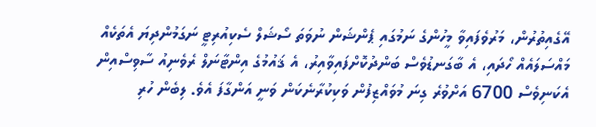އޭގެއިތުރުން، މަރުވެފައިވާ މީހުންގެ ނަމުގައި ޕެންޝަން ނުވަތަ ސޯޝަލް ސެކިއުރިޓީ ނަގަމުންދިޔަ އެތަކެއް މައްސަލައެއް ހޯދައި، އެ ބާގަނޑުވެސް ބަންދުކޮށްފައިވާއިރު، އެ ޤައުމުގެ އިންޓާނަލް ރެވެނިއު ސާވިސްއިން އެކަނިވެސް 6700 އަށްވުރެ ގިނަ މުވައްޒިފުން ވަކިކުރާނެކަން ވަނީ އަންގާފަ އެވެ. ލިބެން ހުރި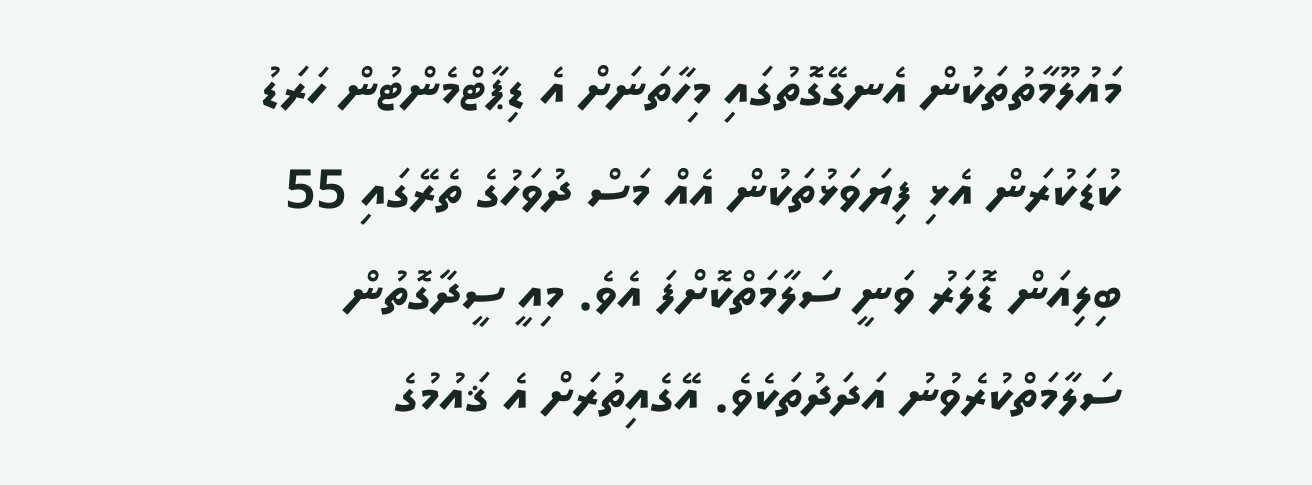މައުލޫމާތުތަކުން އެނގޭގޮތުގައި މިހާތަނަށް އެ ޑިޕާޓްމެންޓުން ހަރަޑު ކުޑަކުރަން އެޅި ފިޔަވަޅުތަކުން އެއް މަސް ދުވަހުގެ ތެރޭގައި 55 ބިލިއަން ޑޮލަރު ވަނީ ސަލާމަތްކޮށްފަ އެވެ. މިއީ ސީދާގޮތުން ސަލާމަތްކުރެވުނު އަދަދުތަކެވެ. އޭގެއިތުރަށް އެ ޤައުމުގެ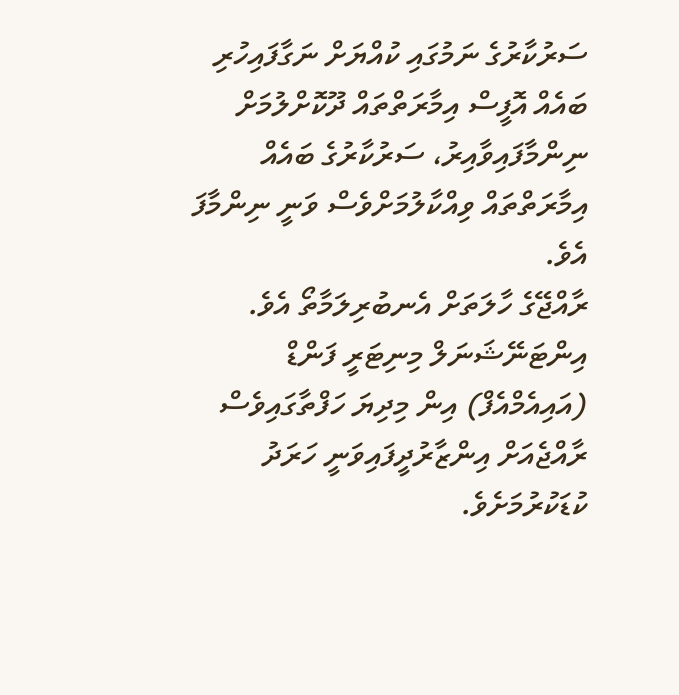ސަރުކާރުގެ ނަމުގައި ކުއްޔަށް ނަގާފައިހުރި ބައެއް އޮފީސް އިމާރަތްތައް ދޫކޮށްލުމަށް ނިންމާފައިވާއިރު، ސަރުކާރުގެ ބައެއް އިމާރަތްތައް ވިއްކާލުމަށްވެސް ވަނީ ނިންމާފަ އެވެ.
ރާއްޖޭގެ ހާލަތަށް އެނބުރިލަމާތޯ އެވެ. އިންޓަނޭޝަނަލް މިނިޓަރީ ފަންޑް (އައިއެމްއެފް) އިން މިދިޔަ ހަފްތާގައިވެސް ރާއްޖެއަށް އިންޒާރުދީފައިވަނީ ހަރަދު ކުޑަކުރުމަށެވެ.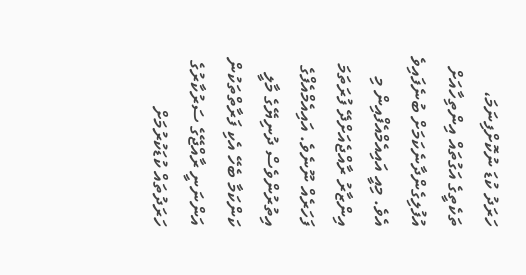ހަރަދު ކުޑަ ނުކޮށްފިނަމަ، ތަކެތީގެ އަގުތައް އިންތިހާއަށް އުފުލިގެންދާނެކަމަށް ބުނެފައިވެ އެވެ. މިއީ އައިއެމްއެފްއިން މި އިންޒާރު ރާއްޖެއަށްދޭ ފުރަތަމަ ފަހަރެއް ނޫނެވެ. އައިއެމްއެފްގެ އިތުރުންވެސް ދުނިޔޭގެ މާލީ ކަންކަމާ ބެހޭ އެކި ފަރާތްތަކުން އަންނަނީ ރާއްޖޭގެ ސަރުކާރުގެ ހަރަދުތައް ކުޑަކުރުމަށް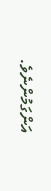އަންގަމުންނެވެ.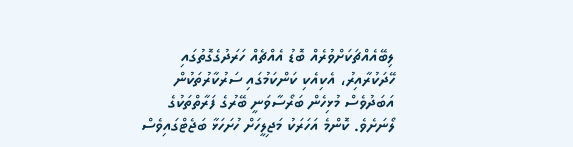ލިބޭއެއްޗަކަށްވުރެއް ބޮޑު އެއްޗެއް ހަރަދުގެގޮތުގައި ހޭދަކުރާއިރު، އެކިއެކި ކަންކަމުގައި ސަރުކާރުތަކުން އަބަދުވެސް މުޅިހެން ބަރޯސާވަނީ ބޭރުގެ ފަރާތްތަކުގެ ލޯނަށެވެ. ކޮންމެ އަހަރަކު މަޖިލީހަށް ހުށަހަޅާ ބަޖެޓްގައިވެސް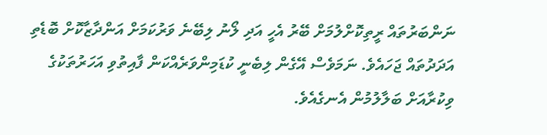ނަންބަރުތައް ރީތިކޮށްލުމަށް ބޭރު އެހީ އަދި ލޯނު ލިބޭނެ ވަރުކަމަށް އަންދާޒާކޮށް ބޮޑެތި އަދަދުތައް ޖަހައެވެ. ނަމަވެސް އޭގެން ލިބެނީ ކުޑަމިންވަރެއްކަން ފާއިތުވި އަހަރުތަކުގެ ވިކުރާއަށް ބަލާލުމުން އެނގެއެވެ.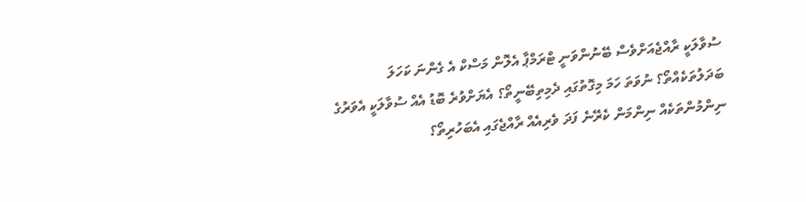ސުވާލަކީ ރާއްޖެއަށްވެސް ބޭނުންވަނީ ޓްރަމްޕާ އެލޮން މަސްކް އެ ގެންނަ ކަހަލަ ބަދަލުތަކެއްތޯ؟ ނުވަތަ ހަމަ މިގޮތުގައި ދެމިތިބޭނީތޯ؟ އެޔަށްވުރެ ބޮޑު އެއް ސުވާލަކީ އެވަރުގެ ނިންމުންތަކެއް ނިންމަން ކެރޭނެ ފަދަ ވެރިއެއް ރާއްޖެގައި އެބަހުރިތޯ؟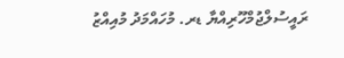ރައީސުލްޖުމްހޫރިއްޔާ ޑރ. މުހައްމަދު މުއިއްޒު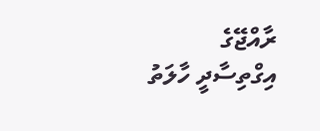ރާއްޖޭގެ އިގްތިސާދީ ހާލަތު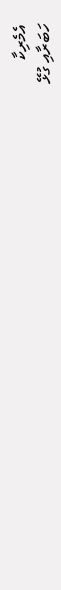އެމެރިކާ
ހަބަރާއި ގުޅޭ